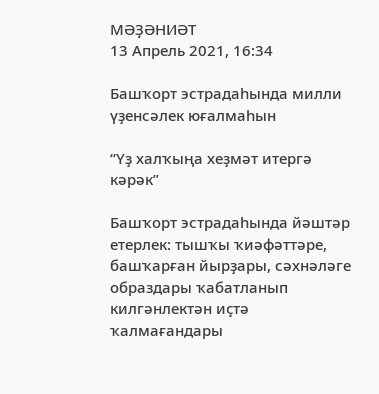МӘҘӘНИӘТ
13 Апрель 2021, 16:34

Башҡорт эстрадаһында милли үҙенсәлек юғалмаһын

“Үҙ халҡыңа хеҙмәт итергә кәрәк”

Башҡорт эстрадаһында йәштәр етерлек: тышҡы ҡиәфәттәре, башҡарған йырҙары, сәхнәләге образдары ҡабатланып килгәнлектән иҫтә ҡалмағандары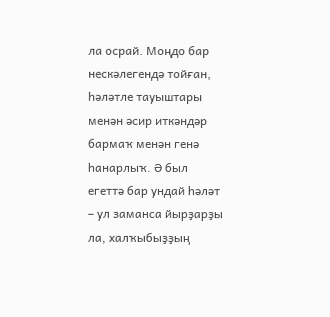ла осрай. Моңдо бар нескәлегендә тойған, һәләтле тауыштары менән әсир иткәндәр бармаҡ менән генә һанарлыҡ. Ә был егеттә бар ундай һәләт – ул заманса йырҙарҙы ла, халҡыбыҙҙың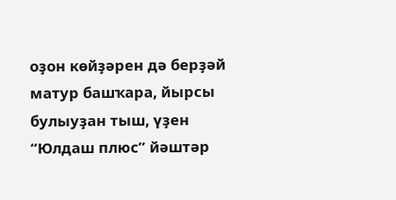оҙон көйҙәрен дә берҙәй матур башҡара, йырсы булыуҙан тыш, үҙен “Юлдаш плюс” йәштәр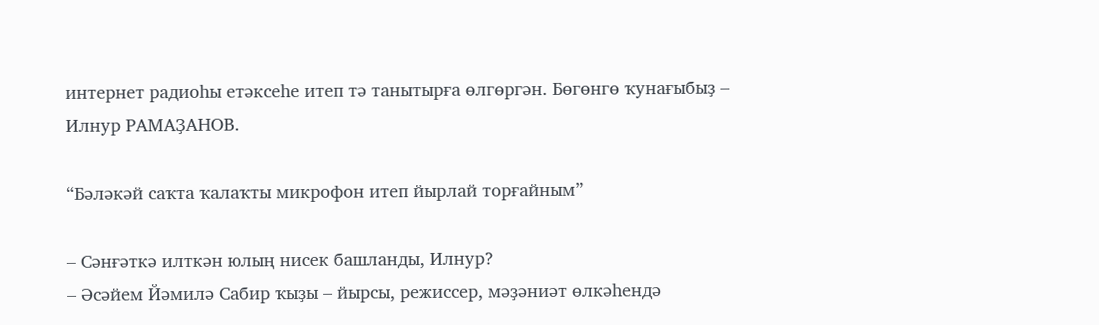интернет радиоһы етәксеһе итеп тә танытырға өлгөргән. Бөгөнгө ҡунағыбыҙ – Илнур РАМАҘАНОВ.

“Бәләкәй саҡта ҡалаҡты микрофон итеп йырлай торғайным”

– Сәнғәткә илткән юлың нисек башланды, Илнур?
– Әсәйем Йәмилә Сабир ҡыҙы – йырсы, режиссер, мәҙәниәт өлкәһендә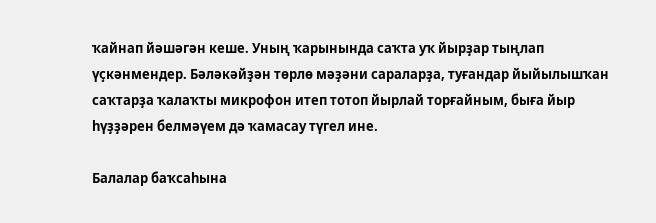ҡайнап йәшәгән кеше. Уның ҡарынында саҡта уҡ йырҙар тыңлап үҫкәнмендер. Бәләкәйҙән төрлө мәҙәни сараларҙа, туғандар йыйылышҡан саҡтарҙа ҡалаҡты микрофон итеп тотоп йырлай торғайным, быға йыр һүҙҙәрен белмәүем дә ҡамасау түгел ине.

Балалар баҡсаһына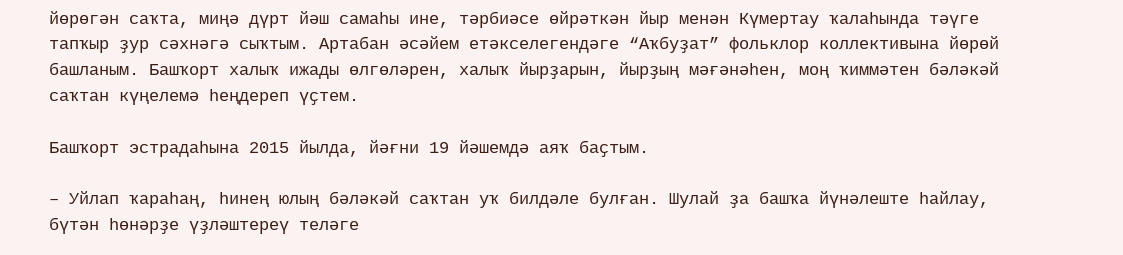йөрөгән саҡта, миңә дүрт йәш самаһы ине, тәрбиәсе өйрәткән йыр менән Күмертау ҡалаһында тәүге тапҡыр ҙур сәхнәгә сыҡтым. Артабан әсәйем етәкселегендәге “Аҡбуҙат” фольклор коллективына йөрөй башланым. Башҡорт халыҡ ижады өлгөләрен, халыҡ йырҙарын, йырҙың мәғәнәһен, моң ҡиммәтен бәләкәй саҡтан күңелемә һеңдереп үҫтем.

Башҡорт эстрадаһына 2015 йылда, йәғни 19 йәшемдә аяҡ баҫтым.

– Уйлап ҡараһаң, һинең юлың бәләкәй саҡтан уҡ билдәле булған. Шулай ҙа башҡа йүнәлеште һайлау, бүтән һөнәрҙе үҙләштереү теләге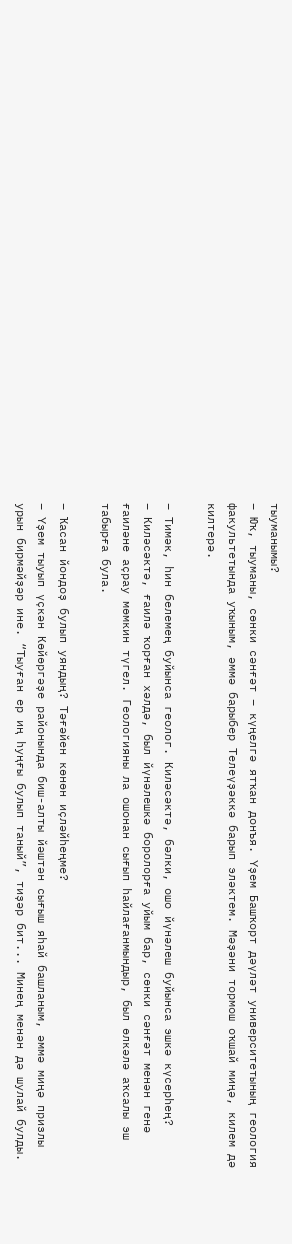тыуманымы?
– Юҡ, тыуманы, сөнки сәнғәт – күңелгә ятҡан донъя. Үҙем Башҡорт дәүләт университетының геология факультетында уҡыным, әммә барыбер Телеүҙәккә барып эләктем. Мәҙәни тормош оҡшай миңә, килем дә килтерә.

– Тимәк, һин белемең буйынса геолог. Киләсәктә, бәлки, ошо йүнәлеш буйынса эшкә күсерһең?
– Киләсәктә, ғаилә ҡорған хәлдә, был йүнәлешкә боролорға уйым бар, сөнки сәнғәт менән генә ғаиләне аҫрау мөмкин түгел. Геологияны ла ошонан сығып һайлағанмындыр, был өлкәлә аҡсалы эш табырға була.

– Ҡасан йондоҙ булып уяндың? Тәғәйен көнөн иҫләйһеңме?
– Үҙем тыуып үҫкән Көйөргәҙе районында биш-алты йәштән сығыш яһай башланым, әммә миңә призлы урын бирмәйҙәр ине. “Тыуған ер иң һуңғы булып таный”, тиҙәр бит... Минең менән дә шулай булды.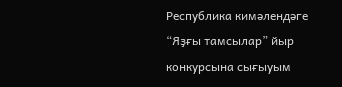Республика кимәлендәге “Яҙғы тамсылар” йыр конкурсына сығыуым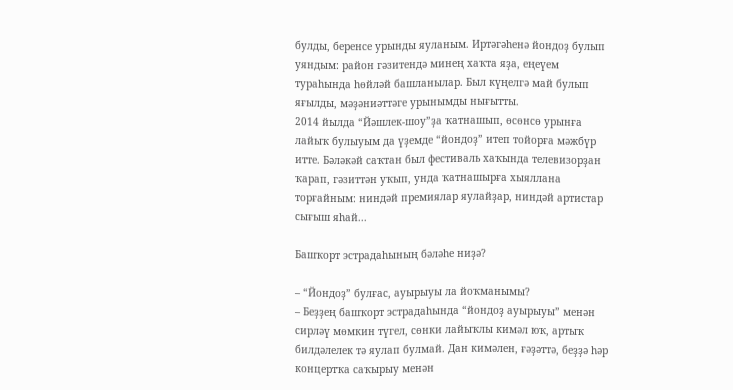булды, беренсе урынды яуланым. Иртәгәһенә йондоҙ булып уяндым: район гәзитендә минең хаҡта яҙа, еңеүем тураһында һөйләй башланылар. Был күңелгә май булып яғылды, мәҙәниәттәге урынымды нығытты.
2014 йылда “Йәшлек-шоу”ҙа ҡатнашып, өсөнсө урынға лайыҡ булыуым да үҙемде “йондоҙ” итеп тойорға мәжбүр итте. Бәләкәй саҡтан был фестиваль хаҡында телевизорҙан ҡарап, гәзиттән уҡып, унда ҡатнашырға хыяллана торғайным: ниндәй премиялар яулайҙар, ниндәй артистар сығыш яһай...

Башҡорт эстрадаһының бәләһе ниҙә?

– “Йондоҙ” булғас, ауырыуы ла йоҡманымы?
– Беҙҙең башҡорт эстрадаһында “йондоҙ ауырыуы” менән сирләү мөмкин түгел, сөнки лайыҡлы кимәл юҡ, артыҡ билдәлелек тә яулап булмай. Дан кимәлен, ғәҙәттә, беҙҙә һәр концертҡа саҡырыу менән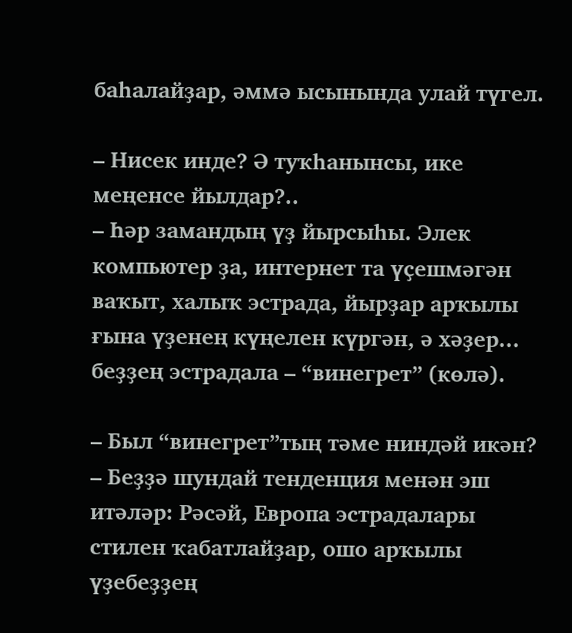баһалайҙар, әммә ысынында улай түгел.

– Нисек инде? Ә туҡһанынсы, ике меңенсе йылдар?..
– Һәр замандың үҙ йырсыһы. Элек компьютер ҙа, интернет та үҫешмәгән ваҡыт, халыҡ эстрада, йырҙар арҡылы ғына үҙенең күңелен күргән, ә хәҙер... беҙҙең эстрадала – “винегрет” (көлә).

– Был “винегрет”тың тәме ниндәй икән?
– Беҙҙә шундай тенденция менән эш итәләр: Рәсәй, Европа эстрадалары стилен ҡабатлайҙар, ошо арҡылы үҙебеҙҙең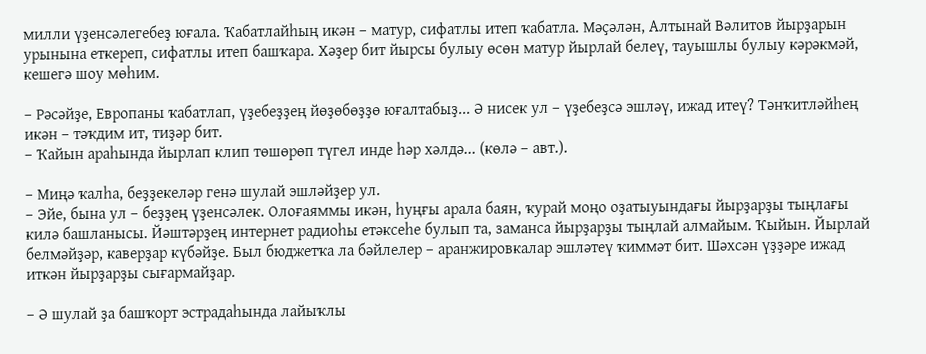милли үҙенсәлегебеҙ юғала. Ҡабатлайһың икән – матур, сифатлы итеп ҡабатла. Мәҫәлән, Алтынай Вәлитов йырҙарын урынына еткереп, сифатлы итеп башҡара. Хәҙер бит йырсы булыу өсөн матур йырлай белеү, тауышлы булыу кәрәкмәй, кешегә шоу мөһим.

– Рәсәйҙе, Европаны ҡабатлап, үҙебеҙҙең йөҙөбөҙҙө юғалтабыҙ... Ә нисек ул – үҙебеҙсә эшләү, ижад итеү? Тәнҡитләйһең икән – тәҡдим ит, тиҙәр бит.
– Ҡайын араһында йырлап клип төшөрөп түгел инде һәр хәлдә... (көлә – авт.).

– Миңә ҡалһа, беҙҙекеләр генә шулай эшләйҙер ул.
– Эйе, бына ул – беҙҙең үҙенсәлек. Олоғаяммы икән, һуңғы арала баян, ҡурай моңо оҙатыуындағы йырҙарҙы тыңлағы килә башланысы. Йәштәрҙең интернет радиоһы етәксеһе булып та, заманса йырҙарҙы тыңлай алмайым. Ҡыйын. Йырлай белмәйҙәр, каверҙар күбәйҙе. Был бюджетҡа ла бәйлелер – аранжировкалар эшләтеү ҡиммәт бит. Шәхсән үҙҙәре ижад иткән йырҙарҙы сығармайҙар.

– Ә шулай ҙа башҡорт эстрадаһында лайыҡлы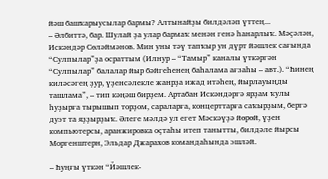йәш башҡарыусылар бармы? Алтынайҙы билдәләп үттең...
– Әлбиттә, бар. Шулай ҙа улар бармаҡ менән генә һанарлыҡ. Мәҫәлән, Искәндәр Сөләймәнов. Мин уны тәү тапҡыр ун дүрт йәшлек сағында “Сулпылар”ҙа осраттым (Илнур – “Тамыр” каналы үткәргән “Сулпылар” балалар йыр бәйгеһенең баһалама ағзаһы – авт.). “Һинең киләсәгең ҙур, үҙенсәлекле жанрҙа ижад итәһең, йырлауыңды ташлама”, – тип кәңәш бирҙем. Артабан Искәндәргә ярҙам ҡулы һуҙырға тырышып торҙом, сараларға, концерттарға саҡырҙым, бергә дуэт та яҙҙырҙыҡ. Әлеге мәлдә ул егет Мәскәүҙә йөрөй, үҙен компьютерсы, аранжировка оҫтаһы итеп танытты, билдәле йырсы Моргенштерн, Эльдар Джарахов командаһында эшләй.

– Һуңғы үткән “Йәшлек-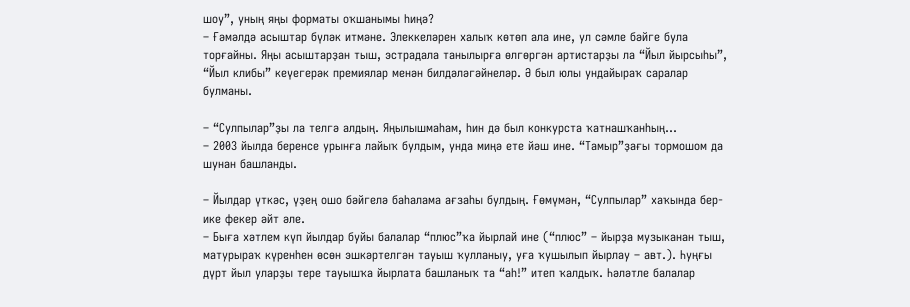шоу”, уның яңы форматы оҡшанымы һиңә?
– Ғәмәлдә асыштар бүләк итмәне. Элеккеләрен халыҡ көтөп ала ине, ул сәмле бәйге була торғайны. Яңы асыштарҙан тыш, эстрадала танылырға өлгөргән артистарҙы ла “Йыл йырсыһы”, “Йыл клибы” кеүегерәк премиялар менән билдәләгәйнеләр. Ә был юлы ундайыраҡ саралар булманы.

– “Сулпылар”ҙы ла телгә алдың. Яңылышмаһам, һин дә был конкурста ҡатнашҡанһың...
– 2003 йылда беренсе урынға лайыҡ булдым, унда миңә ете йәш ине. “Тамыр”ҙағы тормошом да шунан башланды.

– Йылдар үткәс, үҙең ошо бәйгелә баһалама ағзаһы булдың. Ғөмүмән, “Сулпылар” хаҡында бер-ике фекер әйт әле.
– Быға хәтлем күп йылдар буйы балалар “плюс”ҡа йырлай ине (“плюс” – йырҙа музыканан тыш, матурыраҡ күренһен өсөн эшкәртелгән тауыш ҡулланыу, уға ҡушылып йырлау – авт.). Һуңғы дүрт йыл уларҙы тере тауышҡа йырлата башланыҡ та “аһ!” итеп ҡалдыҡ. Һәләтле балалар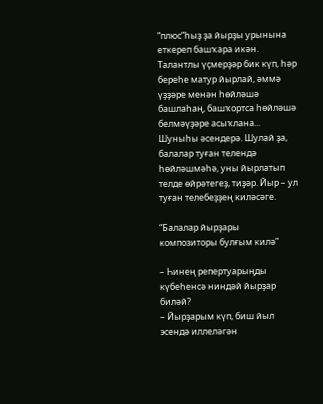“плюс”һыҙ ҙа йырҙы урынына еткереп башҡара икән. Талантлы үҫмерҙәр бик күп, һәр береһе матур йырлай, әммә үҙҙәре менән һөйләшә башлаһаң, башҡортса һөйләшә белмәүҙәре асыҡлана... Шуныһы әсендерә. Шулай ҙа, балалар туған телендә һөйләшмәһә, уны йырлатып телде өйрәтегеҙ, тиҙәр. Йыр – ул туған телебеҙҙең киләсәге.

“Балалар йырҙары композиторы булғым килә”

– Һинең репертуарыңды күбеһенсә ниндәй йырҙар биләй?
– Йырҙарым күп, биш йыл эсендә иллеләгән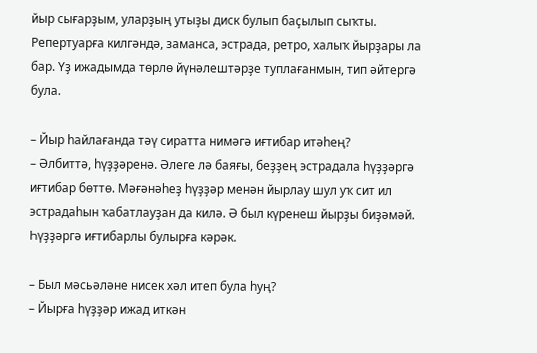йыр сығарҙым, уларҙың утыҙы диск булып баҫылып сыҡты. Репертуарға килгәндә, заманса, эстрада, ретро, халыҡ йырҙары ла бар. Үҙ ижадымда төрлө йүнәлештәрҙе туплағанмын, тип әйтергә була.

– Йыр һайлағанда тәү сиратта нимәгә иғтибар итәһең?
– Әлбиттә, һүҙҙәренә. Әлеге лә баяғы, беҙҙең эстрадала һүҙҙәргә иғтибар бөттө. Мәғәнәһеҙ һүҙҙәр менән йырлау шул уҡ сит ил эстрадаһын ҡабатлауҙан да килә. Ә был күренеш йырҙы биҙәмәй. Һүҙҙәргә иғтибарлы булырға кәрәк.

– Был мәсьәләне нисек хәл итеп була һуң?
– Йырға һүҙҙәр ижад иткән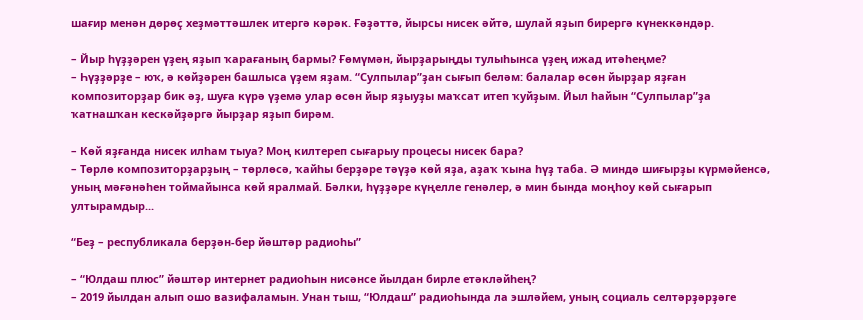шағир менән дөрөҫ хеҙмәттәшлек итергә кәрәк. Ғәҙәттә, йырсы нисек әйтә, шулай яҙып бирергә күнеккәндәр.

– Йыр һүҙҙәрен үҙең яҙып ҡарағаның бармы? Ғөмүмән, йырҙарыңды тулыһынса үҙең ижад итәһеңме?
– Һүҙҙәрҙе – юҡ, ә көйҙәрен башлыса үҙем яҙам. “Сулпылар”ҙан сығып беләм: балалар өсөн йырҙар яҙған композиторҙар бик әҙ, шуға күрә үҙемә улар өсөн йыр яҙыуҙы маҡсат итеп ҡуйҙым. Йыл һайын “Сулпылар”ҙа ҡатнашҡан кескәйҙәргә йырҙар яҙып бирәм.

– Көй яҙғанда нисек илһам тыуа? Моң килтереп сығарыу процесы нисек бара?
– Төрлө композиторҙарҙың – төрлөсә, ҡайһы берҙәре тәүҙә көй яҙа, аҙаҡ ҡына һүҙ таба. Ә миндә шиғырҙы күрмәйенсә, уның мәғәнәһен тоймайынса көй яралмай. Бәлки, һүҙҙәре күңелле генәлер, ә мин бында моңһоу көй сығарып ултырамдыр...

“Беҙ – республикала берҙән-бер йәштәр радиоһы”

– “Юлдаш плюс” йәштәр интернет радиоһын нисәнсе йылдан бирле етәкләйһең?
– 2019 йылдан алып ошо вазифаламын. Унан тыш, “Юлдаш” радиоһында ла эшләйем, уның социаль селтәрҙәрҙәге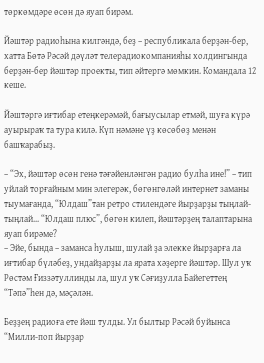төркөмдәре өсөн дә яуап бирәм.

Йәштәр радиоһына килгәндә, беҙ – республикала берҙән-бер, хатта Бөтә Рәсәй дәүләт телерадиокомпанияһы холдингында берҙән-бер йәштәр проекты, тип әйтергә мөмкин. Командала 12 кеше.

Йәштәргә иғтибар етеңкерәмәй, бағыусылар етмәй, шуға күрә ауырыраҡ та тура килә. Күп нәмәне үҙ көсөбөҙ менән башҡарабыҙ.

– “Эх, йәштәр өсөн генә тәғәйенләнгән радио булһа ине!” – тип уйлай торғайным мин элегерәк, бөгөнгөләй интернет заманы тыумағанда, “Юлдаш”тан ретро стилендәге йырҙарҙы тыңлай-тыңлай... “Юлдаш плюс”, бөгөн килеп, йәштәрҙең талаптарына яуап бирәме?
– Эйе, бында – заманса һулыш, шулай ҙа элекке йырҙарға ла иғтибар бүләбеҙ, ундайҙарҙы ла ярата хәҙерге йәштәр. Шул уҡ Рөстәм Ғиззәтуллинды ла, шул уҡ Сәғиҙулла Байегеттең “Тәпә”һен дә, мәҫәлән.

Беҙҙең радиоға ете йәш тулды. Ул былтыр Рәсәй буйынса “Милли-поп йырҙар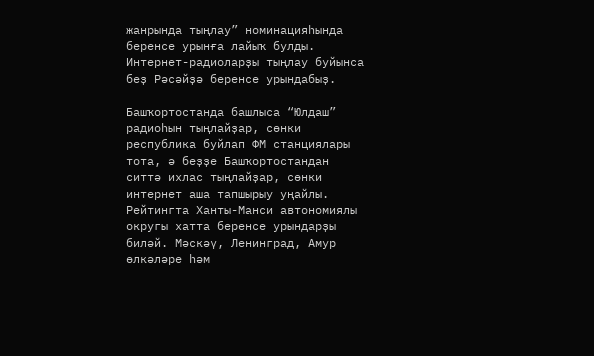жанрында тыңлау” номинацияһында беренсе урынға лайыҡ булды. Интернет-радиоларҙы тыңлау буйынса беҙ Рәсәйҙә беренсе урындабыҙ.

Башҡортостанда башлыса “Юлдаш” радиоһын тыңлайҙар, сөнки республика буйлап ФМ станциялары тота, ә беҙҙе Башҡортостандан ситтә ихлас тыңлайҙар, сөнки интернет аша тапшырыу уңайлы. Рейтингта Ханты-Манси автономиялы округы хатта беренсе урындарҙы биләй. Мәскәү, Ленинград, Амур өлкәләре һәм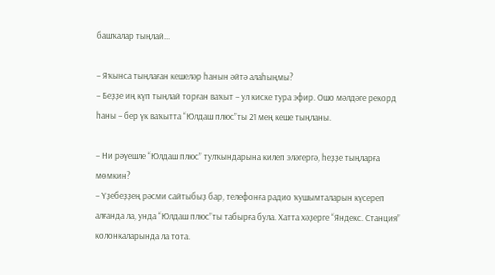башҡалар тыңлай...

– Яҡынса тыңлаған кешеләр һанын әйтә алаһыңмы?
– Беҙҙе иң күп тыңлай торған ваҡыт – ул киске тура эфир. Ошо мәлдәге рекорд һаны – бер үк ваҡытта “Юлдаш плюс”ты 21 мең кеше тыңланы.

– Ни рәүешле “Юлдаш плюс” тулҡындарына килеп эләгергә, һеҙҙе тыңларға мөмкин?
– Үҙебеҙҙең рәсми сайтыбыҙ бар, телефонға радио ҡушымталарын күсереп алғанда ла, унда “Юлдаш плюс”ты табырға була. Хатта хәҙерге “Яндекс. Станция” колонкаларында ла тота.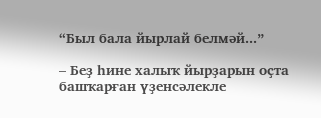“Был бала йырлай белмәй...”

– Беҙ һине халыҡ йырҙарын оҫта башҡарған үҙенсәлекле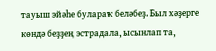тауыш эйәһе булараҡ беләбеҙ. Был хәҙерге көндә беҙҙең эстрадала, ысынлап та,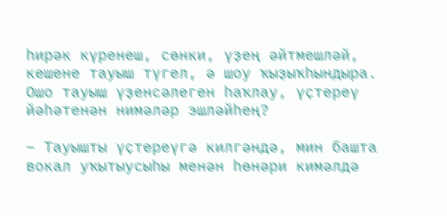һирәк күренеш, сөнки, үҙең әйтмешләй, кешене тауыш түгел, ә шоу ҡыҙыҡһындыра. Ошо тауыш үҙенсәлеген һаҡлау, үҫтереү йәһәтенән нимәләр эшләйһең?

– Тауышты үҫтереүгә килгәндә, мин башта вокал уҡытыусыһы менән һөнәри кимәлдә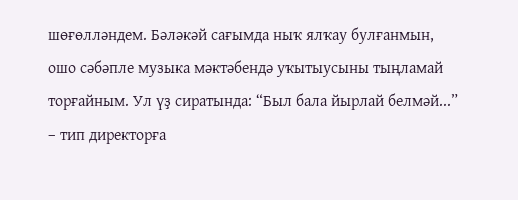шөғөлләндем. Бәләкәй сағымда ныҡ ялҡау булғанмын, ошо сәбәпле музыка мәктәбендә уҡытыусыны тыңламай торғайным. Ул үҙ сиратында: “Был бала йырлай белмәй...” – тип директорға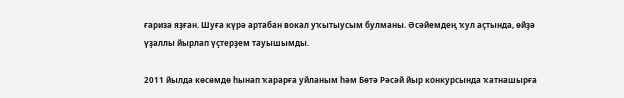ғариза яҙған. Шуға күрә артабан вокал уҡытыусым булманы. Әсәйемдең ҡул аҫтында, өйҙә үҙаллы йырлап үҫтерҙем тауышымды.

2011 йылда көсөмдө һынап ҡарарға уйланым һәм Бөтә Рәсәй йыр конкурсында ҡатнашырға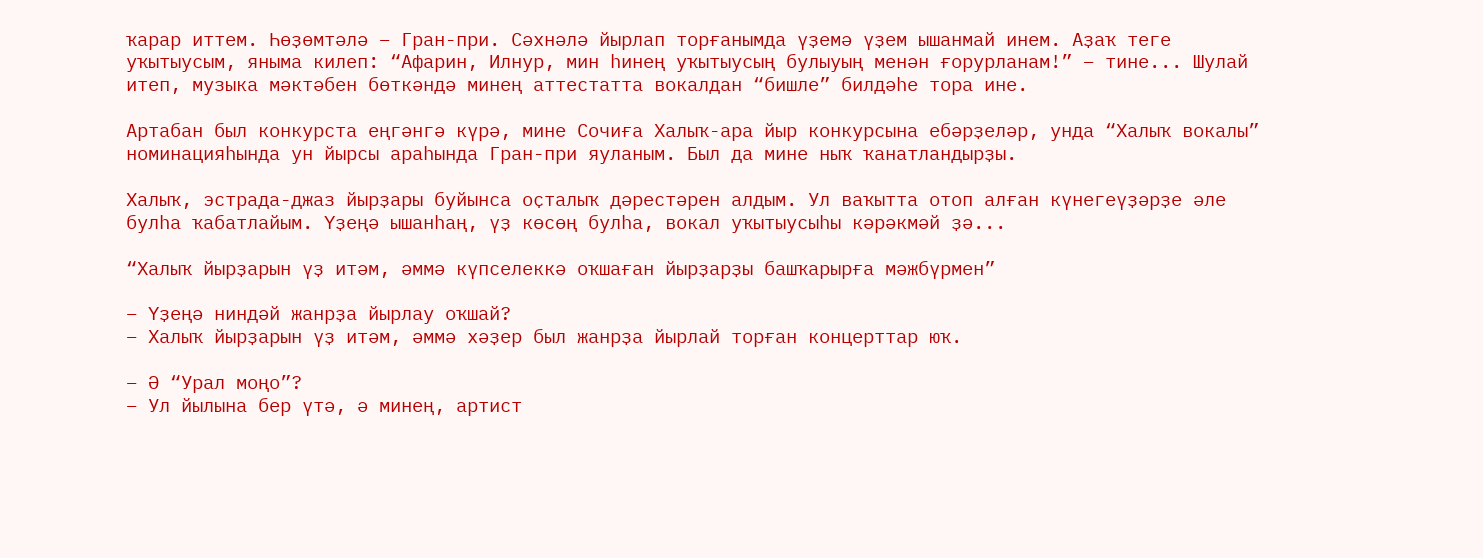ҡарар иттем. Һөҙөмтәлә – Гран-при. Сәхнәлә йырлап торғанымда үҙемә үҙем ышанмай инем. Аҙаҡ теге уҡытыусым, яныма килеп: “Афарин, Илнур, мин һинең уҡытыусың булыуың менән ғорурланам!” – тине... Шулай итеп, музыка мәктәбен бөткәндә минең аттестатта вокалдан “бишле” билдәһе тора ине.

Артабан был конкурста еңгәнгә күрә, мине Сочиға Халыҡ-ара йыр конкурсына ебәрҙеләр, унда “Халыҡ вокалы” номинацияһында ун йырсы араһында Гран-при яуланым. Был да мине ныҡ ҡанатландырҙы.

Халыҡ, эстрада-джаз йырҙары буйынса оҫталыҡ дәрестәрен алдым. Ул ваҡытта отоп алған күнегеүҙәрҙе әле булһа ҡабатлайым. Үҙеңә ышанһаң, үҙ көсөң булһа, вокал уҡытыусыһы кәрәкмәй ҙә...

“Халыҡ йырҙарын үҙ итәм, әммә күпселеккә оҡшаған йырҙарҙы башҡарырға мәжбүрмен”

– Үҙеңә ниндәй жанрҙа йырлау оҡшай?
– Халыҡ йырҙарын үҙ итәм, әммә хәҙер был жанрҙа йырлай торған концерттар юҡ.

– Ә “Урал моңо”?
– Ул йылына бер үтә, ә минең, артист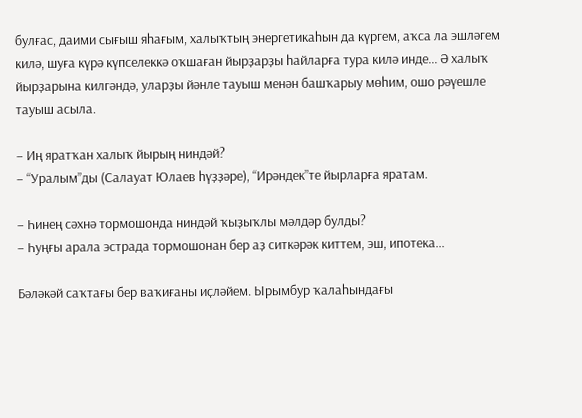булғас, даими сығыш яһағым, халыҡтың энергетикаһын да күргем, аҡса ла эшләгем килә, шуға күрә күпселеккә оҡшаған йырҙарҙы һайларға тура килә инде... Ә халыҡ йырҙарына килгәндә, уларҙы йәнле тауыш менән башҡарыу мөһим, ошо рәүешле тауыш асыла.

– Иң яратҡан халыҡ йырың ниндәй?
– “Уралым”ды (Салауат Юлаев һүҙҙәре), “Ирәндек”те йырларға яратам.

– Һинең сәхнә тормошонда ниндәй ҡыҙыҡлы мәлдәр булды?
– Һуңғы арала эстрада тормошонан бер аҙ ситкәрәк киттем, эш, ипотека...

Бәләкәй саҡтағы бер ваҡиғаны иҫләйем. Ырымбур ҡалаһындағы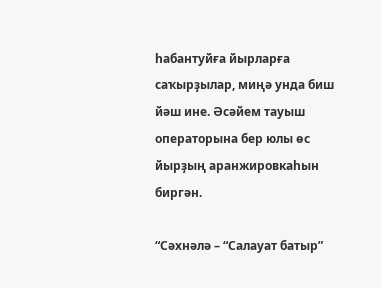һабантуйға йырларға саҡырҙылар, миңә унда биш йәш ине. Әсәйем тауыш операторына бер юлы өс йырҙың аранжировкаһын биргән.

“Сәхнәлә – “Салауат батыр”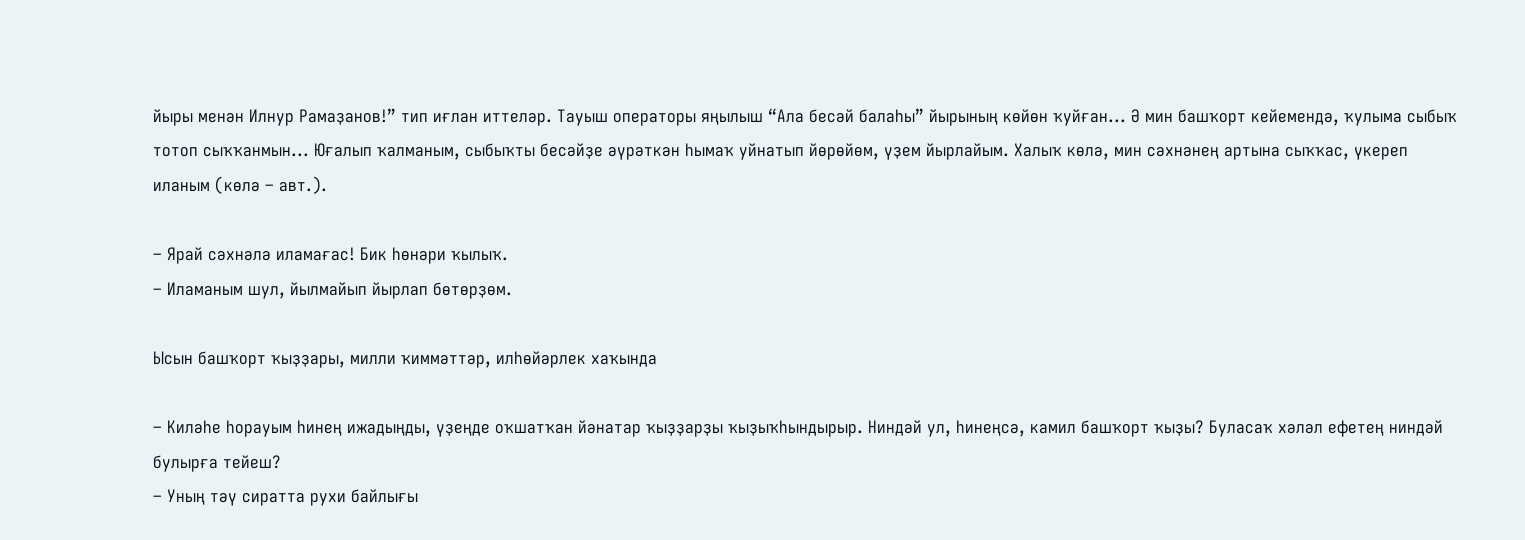йыры менән Илнур Рамаҙанов!” тип иғлан иттеләр. Тауыш операторы яңылыш “Ала бесәй балаһы” йырының көйөн ҡуйған... Ә мин башҡорт кейемендә, ҡулыма сыбыҡ тотоп сыҡҡанмын... Юғалып ҡалманым, сыбыҡты бесәйҙе әүрәткән һымаҡ уйнатып йөрөйөм, үҙем йырлайым. Халыҡ көлә, мин сәхнәнең артына сыҡҡас, үкереп иланым (көлә – авт.).

– Ярай сәхнәлә иламағас! Бик һөнәри ҡылыҡ.
– Иламаным шул, йылмайып йырлап бөтөрҙөм.

Ысын башҡорт ҡыҙҙары, милли ҡиммәттәр, илһөйәрлек хаҡында

– Киләһе һорауым һинең ижадыңды, үҙеңде оҡшатҡан йәнатар ҡыҙҙарҙы ҡыҙыҡһындырыр. Ниндәй ул, һинеңсә, камил башҡорт ҡыҙы? Буласаҡ хәләл ефетең ниндәй булырға тейеш?
– Уның тәү сиратта рухи байлығы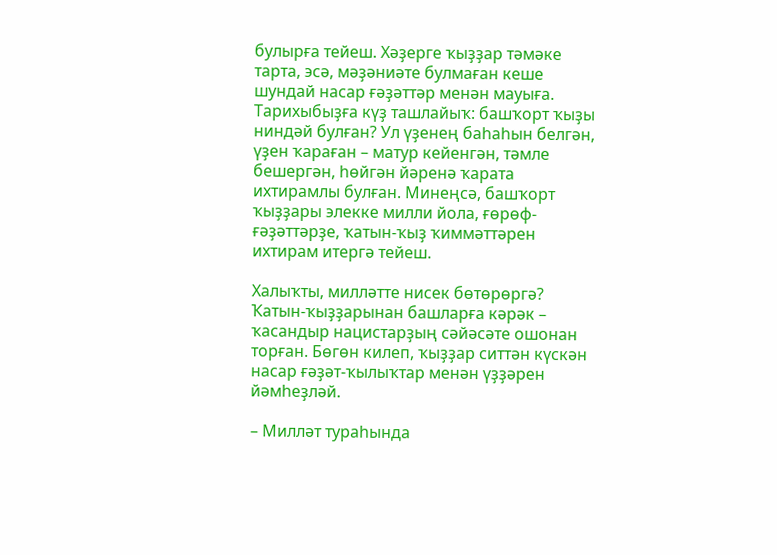булырға тейеш. Хәҙерге ҡыҙҙар тәмәке тарта, эсә, мәҙәниәте булмаған кеше шундай насар ғәҙәттәр менән мауыға. Тарихыбыҙға күҙ ташлайыҡ: башҡорт ҡыҙы ниндәй булған? Ул үҙенең баһаһын белгән, үҙен ҡараған – матур кейенгән, тәмле бешергән, һөйгән йәренә ҡарата ихтирамлы булған. Минеңсә, башҡорт ҡыҙҙары элекке милли йола, ғөрөф-ғәҙәттәрҙе, ҡатын-ҡыҙ ҡиммәттәрен ихтирам итергә тейеш.

Халыҡты, милләтте нисек бөтөрөргә? Ҡатын-ҡыҙҙарынан башларға кәрәк – ҡасандыр нацистарҙың сәйәсәте ошонан торған. Бөгөн килеп, ҡыҙҙар ситтән күскән насар ғәҙәт-ҡылыҡтар менән үҙҙәрен йәмһеҙләй.

– Милләт тураһында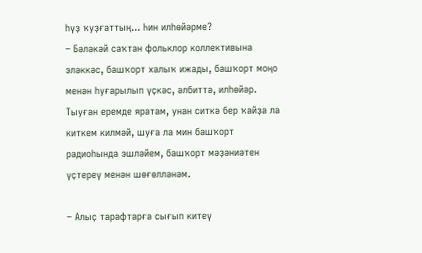һүҙ ҡуҙғаттың... Һин илһөйәрме?
– Бәләкәй саҡтан фольклор коллективына эләккәс, башҡорт халыҡ ижады, башҡорт моңо менән һуғарылып үҫкәс, әлбиттә, илһөйәр. Тыуған еремде яратам, унан ситкә бер ҡайҙа ла киткем килмәй, шуға ла мин башҡорт радиоһында эшләйем, башҡорт мәҙәниәтен үҫтереү менән шөғөлләнәм.

– Алыҫ тарафтарға сығып китеү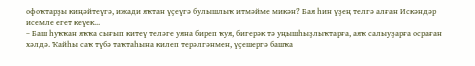офоҡтарҙы киңәйтеүгә, ижади яҡтан үҫеүгә булышлыҡ итмәйме микән? Бая һин үҙең телгә алған Искәндәр исемле егет кеүек...
– Баш һуҡҡан яҡҡа сығып китеү теләге уяна биреп ҡуя, бигерәк тә уңышһыҙлыҡтарға, аяҡ салыуҙарға осраған хәлдә. Ҡайһы саҡ түбә таҡтаһына килеп терәлгәнмен, үҫешергә башҡа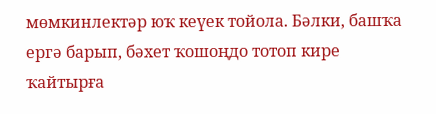мөмкинлектәр юҡ кеүек тойола. Бәлки, башҡа ергә барып, бәхет ҡошоңдо тотоп кире ҡайтырға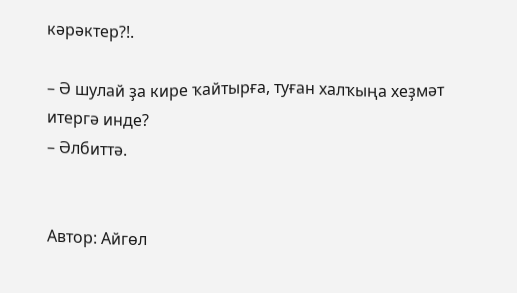кәрәктер?!.

– Ә шулай ҙа кире ҡайтырға, туған халҡыңа хеҙмәт итергә инде?
– Әлбиттә.


Автор: Айгөл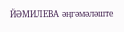ЙӘМИЛЕВА әңгәмәләште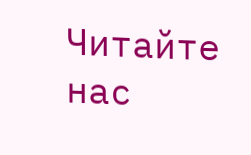Читайте нас